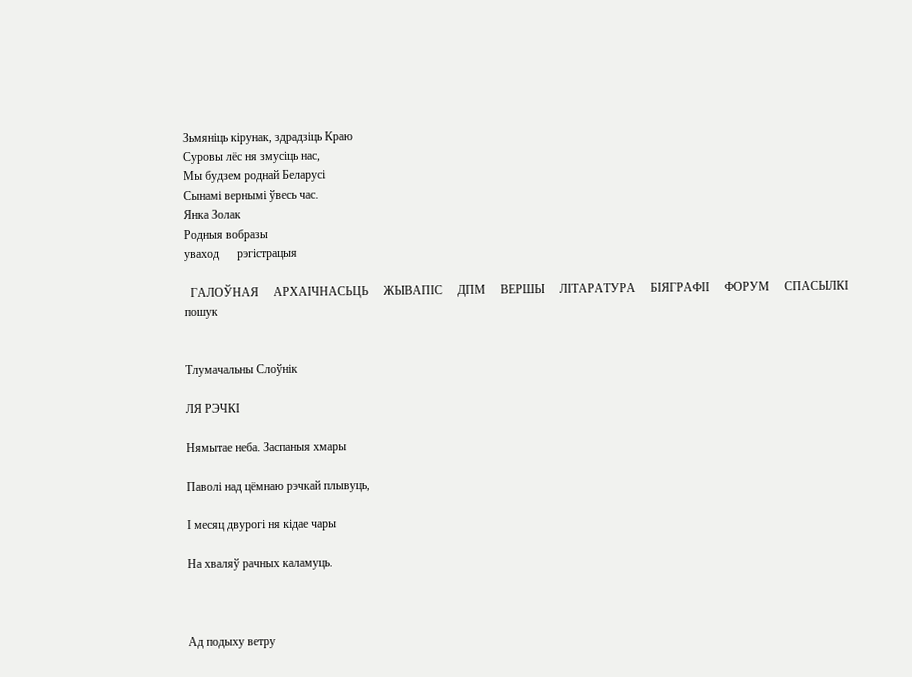Зьмяніць кірунак, здрадзіць Краю
Суровы лёс ня змусіць нас,
Мы будзем роднай Беларусі
Сынамі вернымі ўвесь час.
Янка Золак
Родныя вобразы
уваход      рэгiстрацыя

  ГАЛОЎНАЯ     АРХАІЧНАСЬЦЬ     ЖЫВАПІС     ДПМ     ВЕРШЫ     ЛІТАРАТУРА     БІЯГРАФІІ     ФОРУМ     СПАСЫЛКІ
пошук


Тлумачальны Слоўнік

ЛЯ РЭЧКІ

Нямытае неба. Заспаныя хмары

Паволі над цёмнаю рэчкай плывуць,

І месяц двурогі ня кідае чары

На хваляў рачных каламуць.



Ад подыху ветру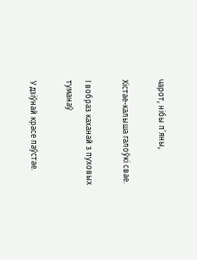чарот, нібы п’яны,

Хістае-калыша галоўкі свае.

І вобраз каханай з пуховых туманаў

У дзіўнай красе паўстае.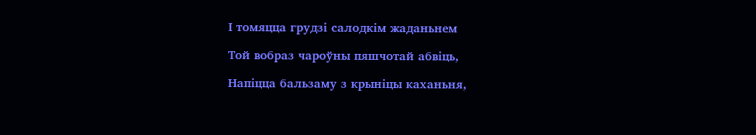І томяцца грудзі салодкім жаданьнем

Той вобраз чароўны пяшчотай абвіць,

Напіцца бальзаму з крыніцы каханьня,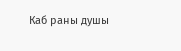Каб раны душы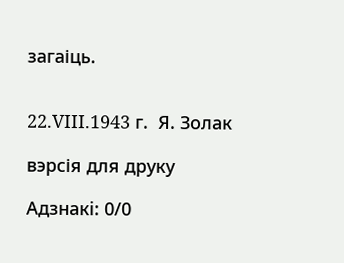загаіць.


22.VIII.1943 г.  Я. Золак

вэрсія для друку

Адзнакi: 0/0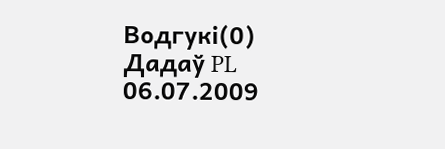Водгукі(0)
Дадаў PL 06.07.2009